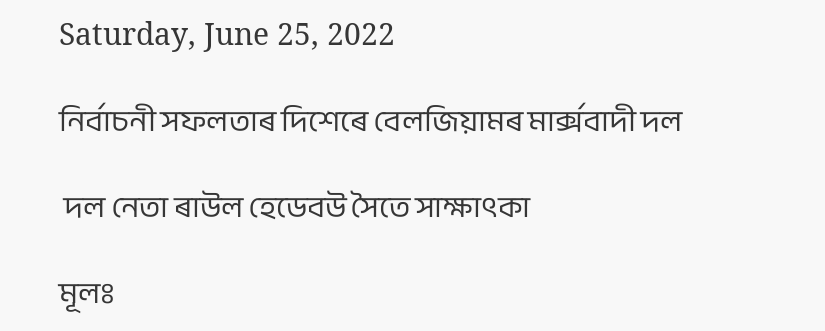Saturday, June 25, 2022

নির্বাচনী সফলতাৰ দিশেৰে বেলজিয়ামৰ মার্ক্সবাদী দল

 দল নেতা ৰাউল হেডেবউ সৈতে সাক্ষাৎকা

মূলঃ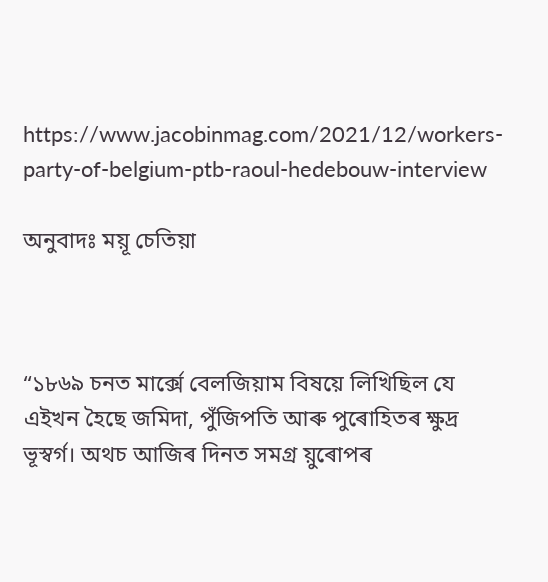https://www.jacobinmag.com/2021/12/workers-party-of-belgium-ptb-raoul-hedebouw-interview

অনুবাদঃ ময়ূ চেতিয়া



“১৮৬৯ চনত মার্ক্সে বেলজিয়াম বিষয়ে লিখিছিল যে এইখন হৈছে জমিদা, পুঁজিপতি আৰু পুৰোহিতৰ ক্ষুদ্র ভূস্বর্গ। অথচ আজিৰ দিনত সমগ্র য়ুৰোপৰ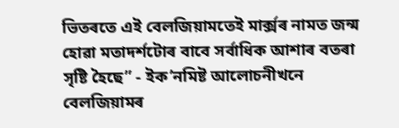ভিতৰতে এই বেলজিয়ামতেই মার্ক্সৰ নামত জন্ম হোৱা মতাদর্শটোৰ বাবে সর্বাধিক আশাৰ বতৰা সৃষ্টি হৈছে” - ইক’নমিষ্ট আলোচনীখনে বেলজিয়ামৰ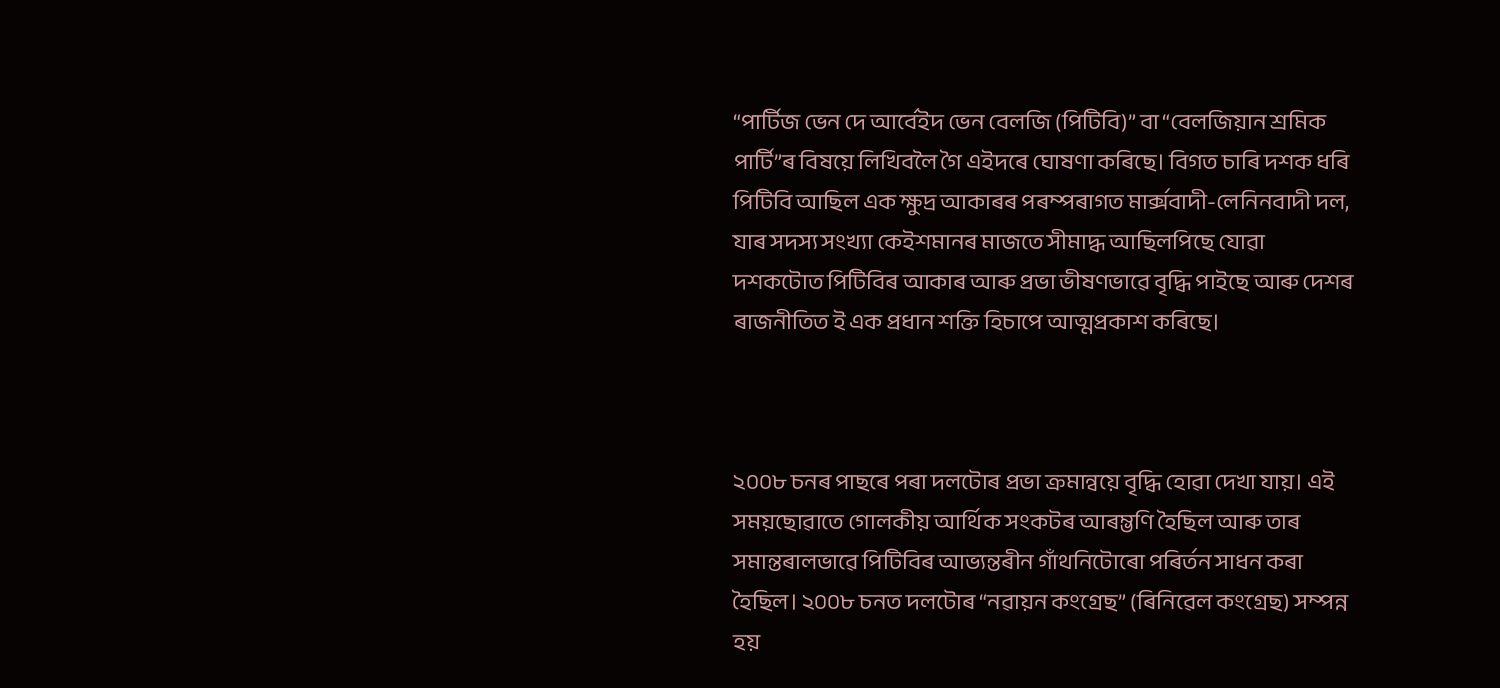“পার্টিজ ভেন দে আর্বেইদ ভেন বেলজি (পিটিবি)” বা “বেলজিয়ান শ্রমিক পার্টি”ৰ বিষয়ে লিখিবলৈ গৈ এইদৰে ঘোষণা কৰিছে। বিগত চাৰি দশক ধৰি পিটিবি আছিল এক ক্ষুদ্র আকাৰৰ পৰম্পৰাগত মার্ক্সবাদী-লেনিনবাদী দল, যাৰ সদস্য সংখ্যা কেইশমানৰ মাজতে সীমাদ্ধ আছিলপিছে যোৱা দশকটোত পিটিবিৰ আকাৰ আৰু প্রভা ভীষণভাৱে বৃদ্ধি পাইছে আৰু দেশৰ ৰাজনীতিত ই এক প্রধান শক্তি হিচাপে আত্মপ্রকাশ কৰিছে।



২০০৮ চনৰ পাছৰে পৰা দলটোৰ প্রভা ক্রমান্বয়ে বৃদ্ধি হোৱা দেখা যায়। এই সময়ছোৱাতে গোলকীয় আর্থিক সংকটৰ আৰম্ভণি হৈছিল আৰু তাৰ সমান্তৰালভাৱে পিটিবিৰ আভ্যন্তৰীন গাঁথনিটোৰো পৰির্তন সাধন কৰা হৈছিল। ২০০৮ চনত দলটোৰ “নৱায়ন কংগ্রেছ” (ৰিনিৱেল কংগ্রেছ) সম্পন্ন হয়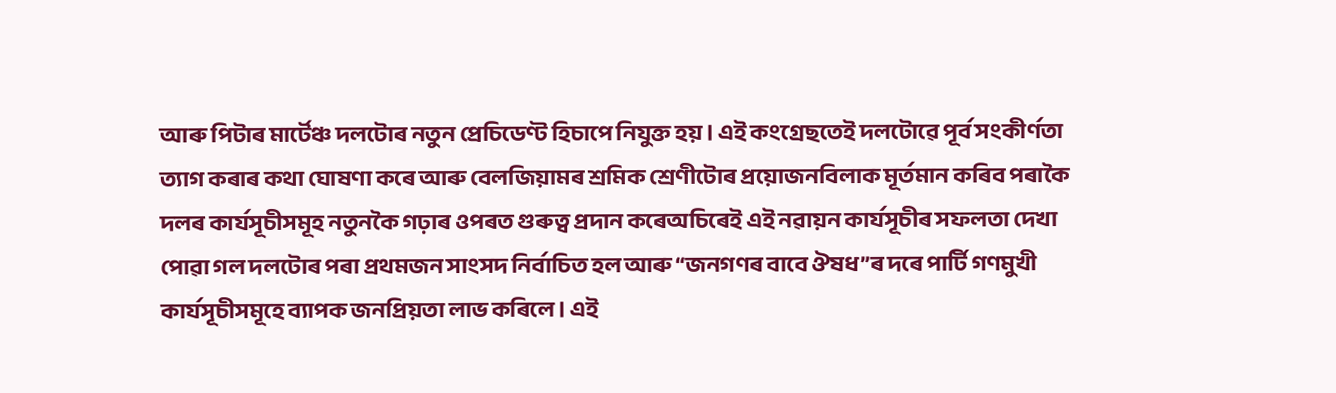আৰু পিটাৰ মার্টেঞ্চ দলটোৰ নতুন প্রেচিডেণ্ট হিচাপে নিযুক্ত হয়। এই কংগ্রেছতেই দলটোৱে পূর্ব সংকীর্ণতা ত্যাগ কৰাৰ কথা ঘোষণা কৰে আৰু বেলজিয়ামৰ শ্রমিক শ্রেণীটোৰ প্রয়োজনবিলাক মূর্তমান কৰিব পৰাকৈ দলৰ কার্যসূচীসমূহ নতুনকৈ গঢ়াৰ ওপৰত গুৰুত্ব প্রদান কৰেঅচিৰেই এই নৱায়ন কার্যসূচীৰ সফলতা দেখা পোৱা গল দলটোৰ পৰা প্রথমজন সাংসদ নির্বাচিত হল আৰু “জনগণৰ বাবে ঔষধ”ৰ দৰে পার্টি গণমুখী কার্যসূচীসমূহে ব্যাপক জনপ্রিয়তা লাভ কৰিলে। এই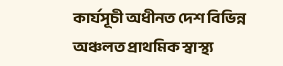কার্যসূচী অধীনত দেশ বিভিন্ন অঞ্চলত প্রাথমিক স্বাস্থ্য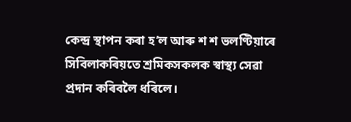কেন্দ্র স্থাপন কৰা হ’ল আৰু শ শ ভলণ্টিয়াৰে সিবিলাকৰিয়তে শ্রমিকসকলক স্বাস্থ্য সেৱা প্রদান কৰিবলৈ ধৰিলে।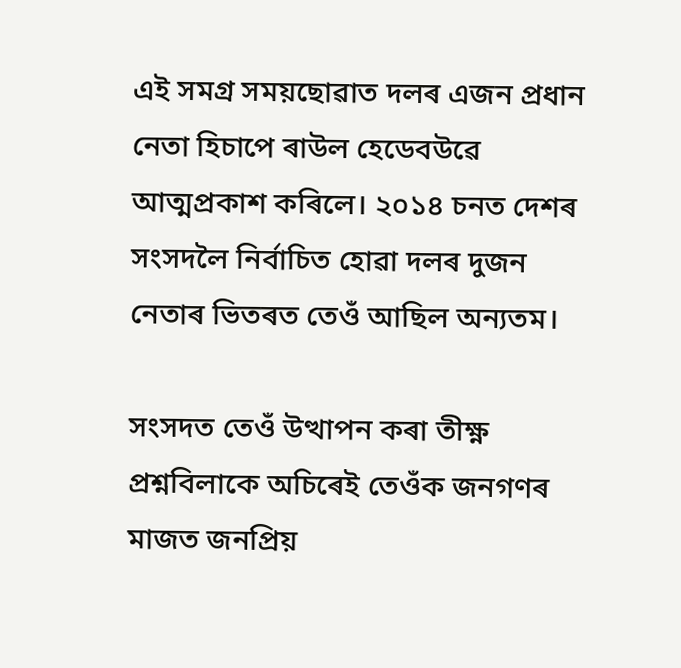এই সমগ্র সময়ছোৱাত দলৰ এজন প্রধান নেতা হিচাপে ৰাউল হেডেবউৱে আত্মপ্রকাশ কৰিলে। ২০১৪ চনত দেশৰ সংসদলৈ নির্বাচিত হোৱা দলৰ দুজন নেতাৰ ভিতৰত তেওঁ আছিল অন্যতম।

সংসদত তেওঁ উত্থাপন কৰা তীক্ষ্ণ প্রশ্নবিলাকে অচিৰেই তেওঁক জনগণৰ মাজত জনপ্রিয়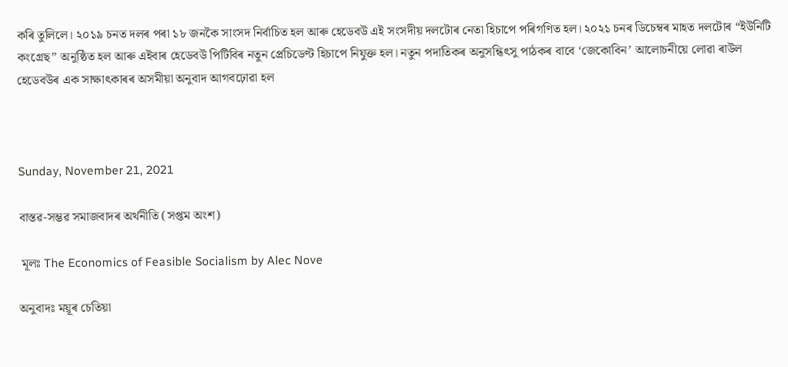কৰি তুলিলে। ২০১৯ চনত দলৰ পৰা ১৮ জনকৈ সাংসদ নির্বাচিত হল আৰু হেডেবউ এই সংসদীয় দলটোৰ নেতা হিচাপে পৰিগণিত হল। ২০২১ চনৰ ডিচেম্বৰ মাহত দলটোৰ “ইউনিটি কংগ্রেছ” অনুষ্ঠিত হল আৰু এইবাৰ হেডেবউ পিটিবিৰ নতুন প্রেচিডেণ্ট হিচাপে নিযুক্ত হল। নতুন পদাতিকৰ অনুসন্ধিৎসু পাঠকৰ বাবে ‘জেকোবিন’ আলোচনীয়ে লোৱা ৰাউল হেডেবউৰ এক সাক্ষাৎকাৰৰ অসমীয়া অনুবাদ আগবঢ়োৱা হল



Sunday, November 21, 2021

বাস্তৱ-সম্ভৱ সমাজবাদৰ অর্থনীতি (সপ্তম অংশ)

 মূলঃ The Economics of Feasible Socialism by Alec Nove

অনুবাদঃ ময়ূৰ চেতিয়া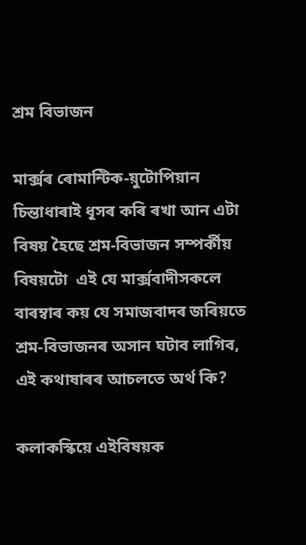শ্রম বিভাজন

মার্ক্সৰ ৰোমান্টিক-য়ুটোপিয়ান চিন্তাধাৰাই ধূসৰ কৰি ৰখা আন এটা বিষয় হৈছে শ্রম-বিভাজন সম্পর্কীয় বিষয়টো  এই যে মার্ক্সবাদীসকলে বাৰম্বাৰ কয় যে সমাজবাদৰ জৰিয়তে শ্রম-বিভাজনৰ অসান ঘটাব লাগিব, এই কথাষাৰৰ আচলতে অর্থ কি?

কলাকস্কিয়ে এইবিষয়ক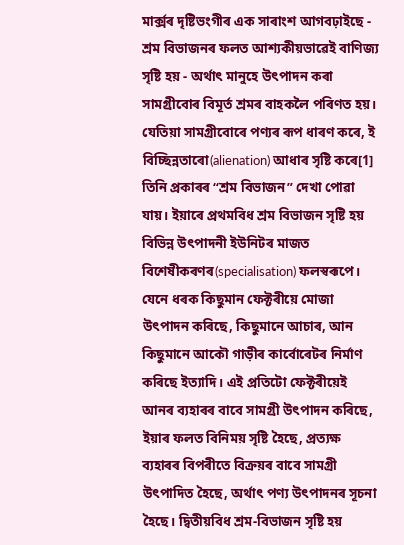মার্ক্সৰ দৃষ্টিভংগীৰ এক সাৰাংশ আগবঢ়াইছে - শ্রম বিভাজনৰ ফলত আশ্যকীয়ভাৱেই বাণিজ্য সৃষ্টি হয় - অর্থাৎ মানুহে উৎপাদন কৰা সামগ্রীবোৰ বিমূর্ত শ্রমৰ বাহকলৈ পৰিণত হয়। যেতিয়া সামগ্রীবোৰে পণ্যৰ ৰূপ ধাৰণ কৰে, ই বিচ্ছিন্নতাৰো(alienation) আধাৰ সৃষ্টি কৰে[1] তিনি প্রকাৰৰ “শ্রম বিভাজন” দেখা পোৱা যায়। ইয়াৰে প্রথমবিধ শ্রম বিভাজন সৃষ্টি হয় বিভিন্ন উৎপাদনী ইউনিটৰ মাজত বিশেষীকৰণৰ(specialisation) ফলস্বৰূপে। যেনে ধৰক কিছুমান ফেক্টৰীয়ে মোজা উৎপাদন কৰিছে, কিছুমানে আচাৰ, আন কিছুমানে আকৌ গাড়ীৰ কার্বোৰেটৰ নির্মাণ কৰিছে ইত্যাদি। এই প্রতিটো ফেক্টৰীয়েই আনৰ ব্যহাৰৰ বাবে সামগ্রী উৎপাদন কৰিছে, ইয়াৰ ফলত বিনিময় সৃষ্টি হৈছে, প্রত্যক্ষ ব্যহাৰৰ বিপৰীতে বিক্রয়ৰ বাবে সামগ্রী উৎপাদিত হৈছে, অর্থাৎ পণ্য উৎপাদনৰ সূচনা হৈছে। দ্বিতীয়বিধ শ্রম-বিভাজন সৃষ্টি হয়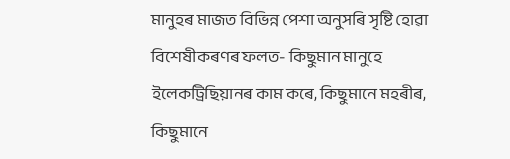মানুহৰ মাজত বিভিন্ন পেশা অনুসৰি সৃষ্টি হোৱা বিশেষীকৰণৰ ফলত- কিছুমান মানুহে ইলেকট্রিছিয়ানৰ কাম কৰে, কিছুমানে মহৰীৰ, কিছুমানে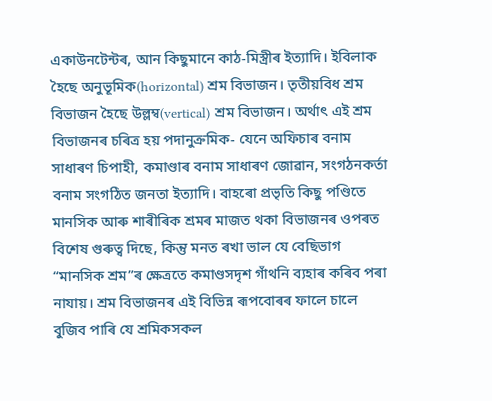একাউনটেন্টৰ, আন কিছুমানে কাঠ-মিস্ত্রীৰ ইত্যাদি। ইবিলাক হৈছে অনুভূমিক(horizontal) শ্রম বিভাজন। তৃতীয়বিধ শ্রম বিভাজন হৈছে উল্লম্ব(vertical) শ্রম বিভাজন। অর্থাৎ এই শ্রম বিভাজনৰ চৰিত্র হয় পদানুক্রমিক- যেনে অফিচাৰ বনাম সাধাৰণ চিপাহী, কমাণ্ডাৰ বনাম সাধাৰণ জোৱান, সংগঠনকর্তা বনাম সংগঠিত জনতা ইত্যাদি। বাহৰো প্রভৃতি কিছু পণ্ডিতে মানসিক আৰু শাৰীৰিক শ্রমৰ মাজত থকা বিভাজনৰ ওপৰত বিশেষ গুৰুত্ব দিছে, কিন্তু মনত ৰখা ভাল যে বেছিভাগ “মানসিক শ্রম”ৰ ক্ষেত্রতে কমাণ্ডসদৃশ গাঁথনি ব্যহাৰ কৰিব পৰা নাযায়। শ্রম বিভাজনৰ এই বিভিন্ন ৰূপবোৰৰ ফালে চালে বুজিব পাৰি যে শ্রমিকসকল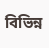বিভিন্ন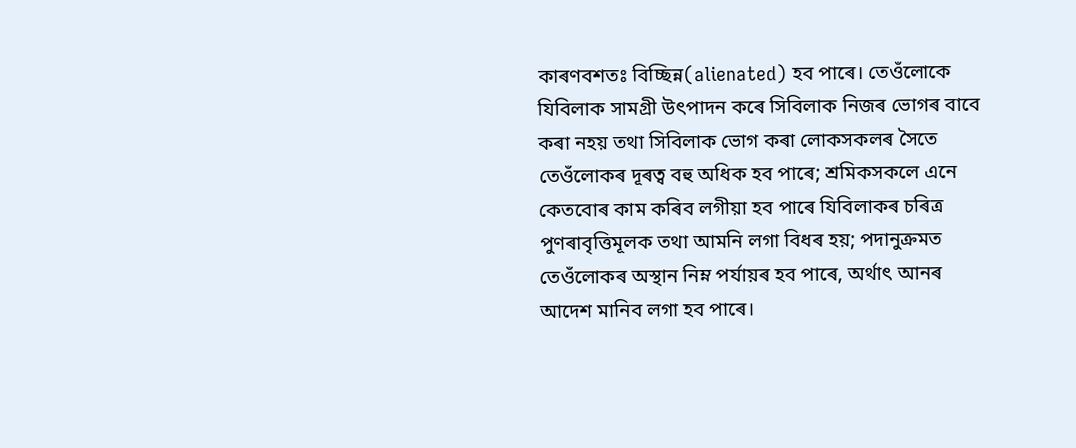কাৰণবশতঃ বিচ্ছিন্ন(alienated) হব পাৰে। তেওঁলোকে যিবিলাক সামগ্রী উৎপাদন কৰে সিবিলাক নিজৰ ভোগৰ বাবে কৰা নহয় তথা সিবিলাক ভোগ কৰা লোকসকলৰ সৈতে তেওঁলোকৰ দূৰত্ব বহু অধিক হব পাৰে; শ্রমিকসকলে এনে কেতবোৰ কাম কৰিব লগীয়া হব পাৰে যিবিলাকৰ চৰিত্র পুণৰাবৃত্তিমূলক তথা আমনি লগা বিধৰ হয়; পদানুক্রমত তেওঁলোকৰ অস্থান নিম্ন পর্যায়ৰ হব পাৰে, অর্থাৎ আনৰ আদেশ মানিব লগা হব পাৰে।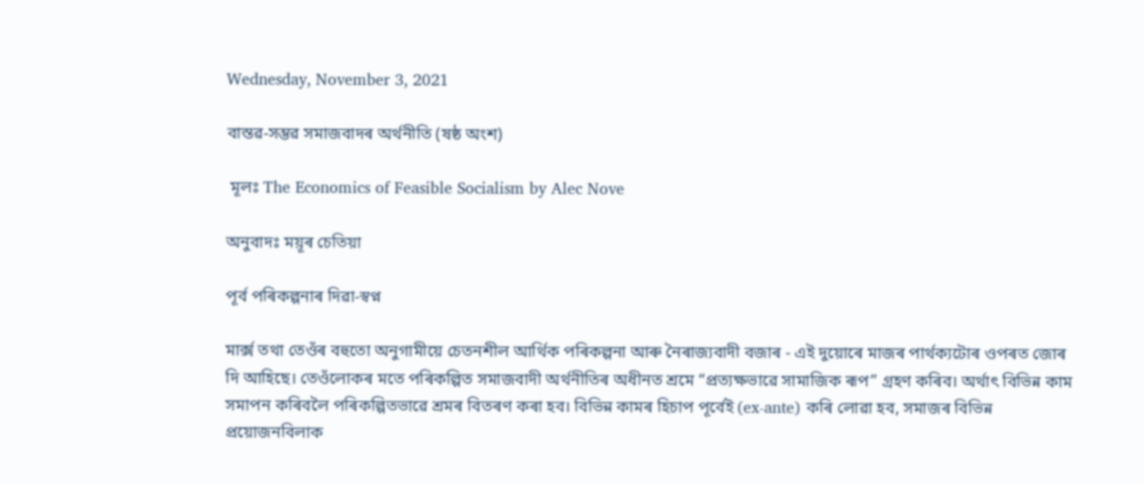Wednesday, November 3, 2021

বাস্তৱ-সম্ভৱ সমাজবাদৰ অর্থনীতি (ষষ্ঠ অংশ)

 মূলঃ The Economics of Feasible Socialism by Alec Nove

অনুবাদঃ ময়ূৰ চেতিয়া

পূর্ব পৰিকল্পনাৰ দিৱা-স্বপ্ন

মার্ক্স তথা তেওঁৰ বহুতো অনুগামীয়ে চেতনশীল আর্থিক পৰিকল্পনা আৰু নৈৰাজ্যবাদী বজাৰ - এই দুয়োৰে মাজৰ পার্থক্যটোৰ ওপৰত জোৰ দি আহিছে। তেওঁলোকৰ মতে পৰিকল্পিত সমাজবাদী অর্থনীতিৰ অধীনত শ্রমে “প্রত্যক্ষভাৱে সামাজিক ৰূপ” গ্রহণ কৰিব। অর্থাৎ বিভিন্ন কাম সমাপন কৰিবলৈ পৰিকল্পিতভাৱে শ্রমৰ বিতৰণ কৰা হব। বিভিন্ন কামৰ হিচাপ পূর্বেই (ex-ante) কৰি লোৱা হব, সমাজৰ বিভিন্ন প্রয়োজনবিলাক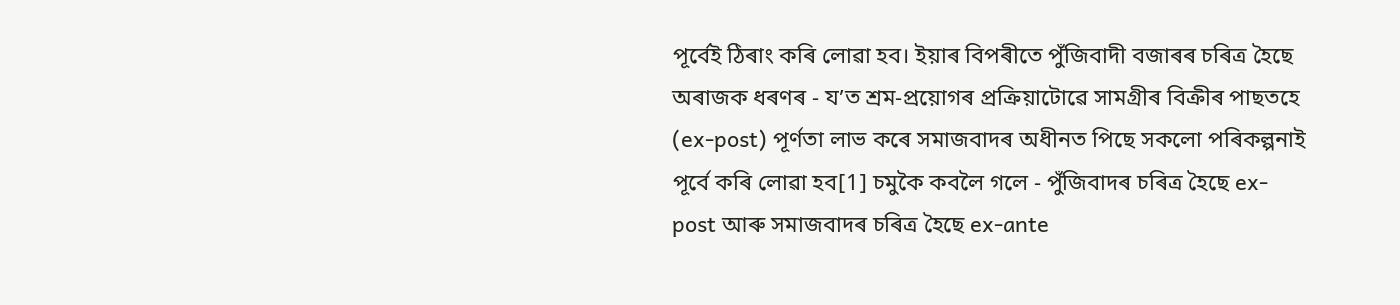পূর্বেই ঠিৰাং কৰি লোৱা হব। ইয়াৰ বিপৰীতে পুঁজিবাদী বজাৰৰ চৰিত্র হৈছে অৰাজক ধৰণৰ - য’ত শ্রম-প্রয়োগৰ প্রক্রিয়াটোৱে সামগ্রীৰ বিক্রীৰ পাছতহে (ex-post) পূর্ণতা লাভ কৰে সমাজবাদৰ অধীনত পিছে সকলো পৰিকল্পনাই পূর্বে কৰি লোৱা হব[1] চমুকৈ কবলৈ গলে - পুঁজিবাদৰ চৰিত্র হৈছে ex-post আৰু সমাজবাদৰ চৰিত্র হৈছে ex-ante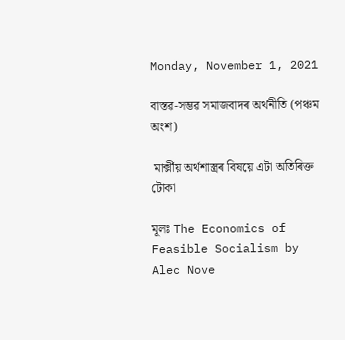Monday, November 1, 2021

বাস্তৱ-সম্ভৱ সমাজবাদৰ অর্থনীতি (পঞ্চম অংশ)

 মার্ক্সীয় অর্থশাস্ত্রৰ বিষয়ে এটা অতিৰিক্ত টোকা

মূলঃ The Economics of Feasible Socialism by Alec Nove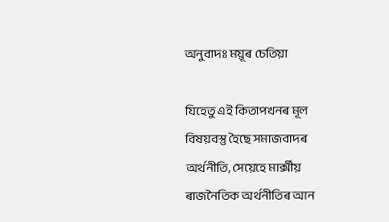অনুবাদঃ ময়ূৰ চেতিয়া

যিহেতু এই কিতাপখনৰ মূল বিষয়বস্তু হৈছে সমাজবাদৰ অর্থনীতি, সেয়েহে মার্ক্সীয় ৰাজনৈতিক অর্থনীতিৰ আন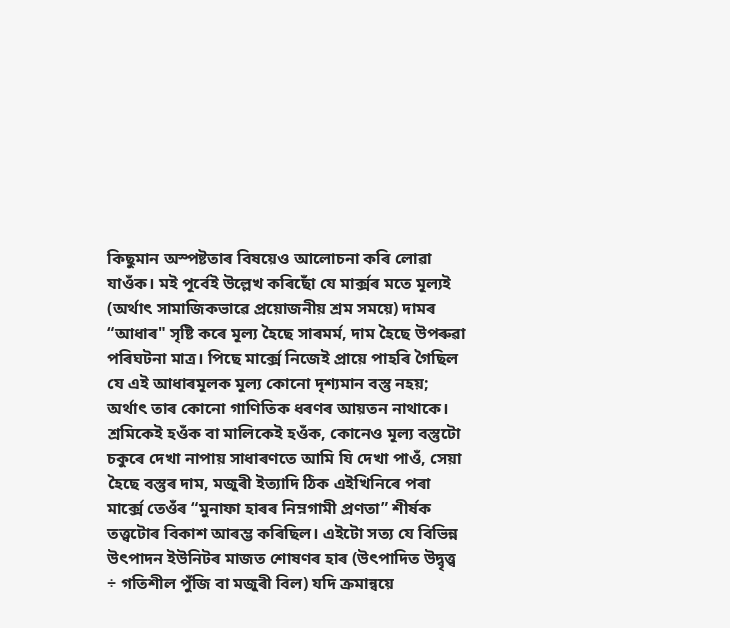কিছুমান অস্পষ্টতাৰ বিষয়েও আলোচনা কৰি লোৱা যাওঁক। মই পূর্বেই উল্লেখ কৰিছোঁ যে মার্ক্সৰ মতে মূল্যই (অর্থাৎ সামাজিকভাৱে প্রয়োজনীয় শ্রম সময়ে) দামৰ “আধাৰ" সৃষ্টি কৰে মূল্য হৈছে সাৰমর্ম, দাম হৈছে উপৰুৱা পৰিঘটনা মাত্র। পিছে মার্ক্সে নিজেই প্রায়ে পাহৰি গৈছিল যে এই আধাৰমূলক মূল্য কোনো দৃশ্যমান বস্তু নহয়; অর্থাৎ তাৰ কোনো গাণিতিক ধৰণৰ আয়তন নাথাকে। শ্রমিকেই হওঁক বা মালিকেই হওঁক, কোনেও মূল্য বস্তুটো চকুৰে দেখা নাপায় সাধাৰণতে আমি যি দেখা পাওঁ, সেয়া হৈছে বস্তুৰ দাম, মজুৰী ইত্যাদি ঠিক এইখিনিৰে পৰা মার্ক্সে তেওঁৰ “মুনাফা হাৰৰ নিম্নগামী প্রণতা” শীর্ষক তত্ত্বটোৰ বিকাশ আৰম্ভ কৰিছিল। এইটো সত্য যে বিভিন্ন উৎপাদন ইউনিটৰ মাজত শোষণৰ হাৰ (উৎপাদিত উদ্বৃত্ত্ব ÷ গতিশীল পুঁজি বা মজুৰী বিল) যদি ক্রমান্বয়ে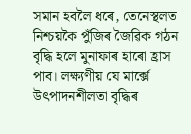সমান হবলৈ ধৰে, তেনেস্থলত নিশ্চয়কৈ পুঁজিৰ জৈৱিক গঠন বৃদ্ধি হলে মুনাফাৰ হাৰো হ্রাস পাব। লক্ষ্যণীয় যে মার্ক্সে উৎপাদনশীলতা বৃদ্ধিৰ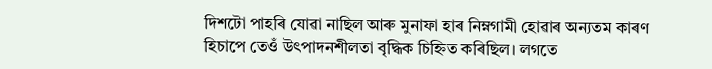দিশটো পাহৰি যোৱা নাছিল আৰু মুনাফা হাৰ নিম্নগামী হোৱাৰ অন্যতম কাৰণ হিচাপে তেওঁ উৎপাদনশীলতা বৃদ্ধিক চিহ্নিত কৰিছিল। লগতে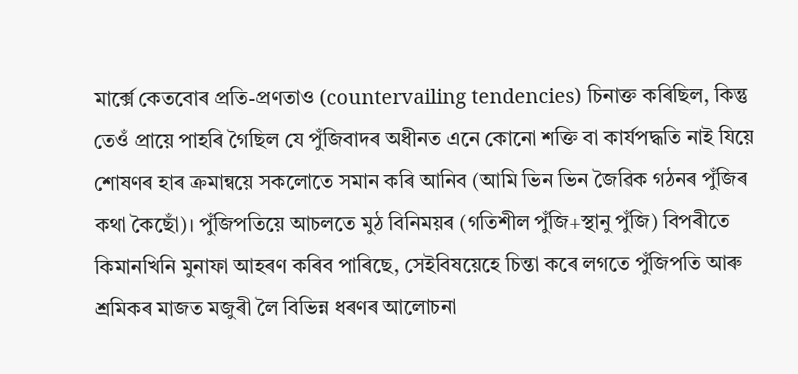মার্ক্সে কেতবোৰ প্রতি-প্রণতাও (countervailing tendencies) চিনাক্ত কৰিছিল, কিন্তু তেওঁ প্রায়ে পাহৰি গৈছিল যে পুঁজিবাদৰ অধীনত এনে কোনো শক্তি বা কার্যপদ্ধতি নাই যিয়ে শোষণৰ হাৰ ক্রমান্বয়ে সকলোতে সমান কৰি আনিব (আমি ভিন ভিন জৈৱিক গঠনৰ পুঁজিৰ কথা কৈছোঁ)। পুঁজিপতিয়ে আচলতে মুঠ বিনিময়ৰ (গতিশীল পুঁজি+স্থানু পুঁজি) বিপৰীতে কিমানখিনি মুনাফা আহৰণ কৰিব পাৰিছে, সেইবিষয়েহে চিন্তা কৰে লগতে পুঁজিপতি আৰু শ্রমিকৰ মাজত মজুৰী লৈ বিভিন্ন ধৰণৰ আলোচনা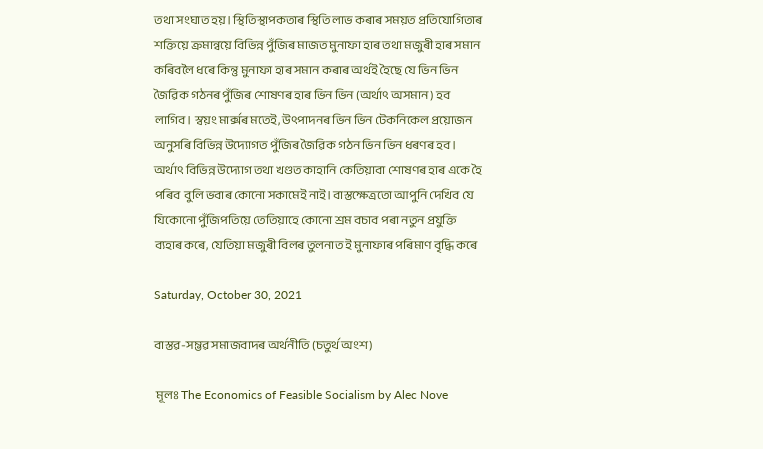তথা সংঘাত হয়। স্থিতিস্থাপকতাৰ স্থিতি লাভ কৰাৰ সময়ত প্রতিযোগিতাৰ শক্তিয়ে ক্রমান্বয়ে বিভিন্ন পুঁজিৰ মাজত মুনাফা হাৰ তথা মজুৰী হাৰ সমান কৰিবলৈ ধৰে কিন্তু মুনাফা হাৰ সমান কৰাৰ অর্থই হৈছে যে ভিন ভিন জৈৱিক গঠনৰ পুঁজিৰ শোষণৰ হাৰ ভিন ভিন (অর্থাৎ অসমান) হব লাগিব। স্বয়ং মার্ক্সৰ মতেই, উৎপাদনৰ ভিন ভিন টেকনিকেল প্রয়োজন অনুসৰি বিভিন্ন উদ্যোগত পুঁজিৰ জৈৱিক গঠন ভিন ভিন ধৰণৰ হব। অর্থাৎ বিভিন্ন উদ্যোগ তথা খণ্ডত কাহানি কেতিয়াবা শোষণৰ হাৰ একে হৈ পৰিব  বুলি ভবাৰ কোনো সকামেই নাই। বাস্তক্ষেত্রতো আপুনি দেখিব যে যিকোনো পুঁজিপতিয়ে তেতিয়াহে কোনো শ্রম বচাব পৰা নতুন প্রযুক্তি ব্যহাৰ কৰে, যেতিয়া মজুৰী বিলৰ তুলনাত ই মুনাফাৰ পৰিমাণ বৃদ্ধি কৰে

Saturday, October 30, 2021

বাস্তৱ-সম্ভৱ সমাজবাদৰ অর্থনীতি (চতুর্থ অংশ)

 মূলঃ The Economics of Feasible Socialism by Alec Nove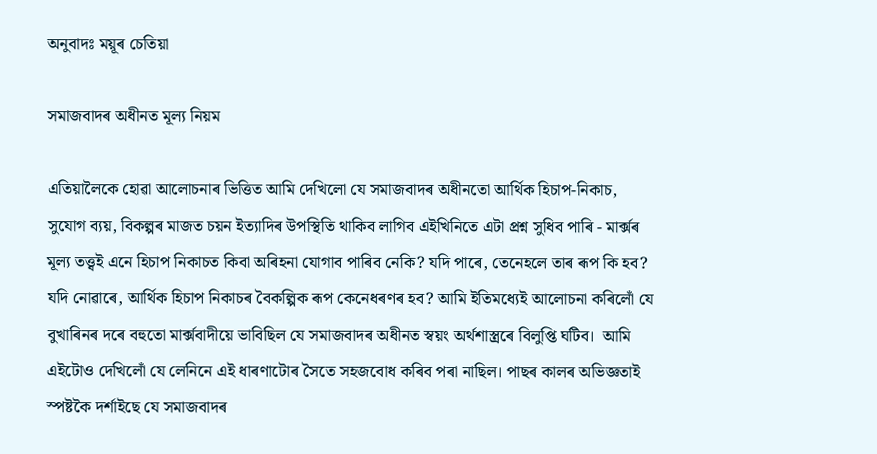অনুবাদঃ ময়ূৰ চেতিয়া

সমাজবাদৰ অধীনত মূল্য নিয়ম

এতিয়ালৈকে হোৱা আলোচনাৰ ভিত্তিত আমি দেখিলো যে সমাজবাদৰ অধীনতো আর্থিক হিচাপ-নিকাচ, সুযোগ ব্যয়, বিকল্পৰ মাজত চয়ন ইত্যাদিৰ উপস্থিতি থাকিব লাগিব এইখিনিতে এটা প্রশ্ন সুধিব পাৰি - মার্ক্সৰ মূল্য তত্ত্বই এনে হিচাপ নিকাচত কিবা অৰিহনা যোগাব পাৰিব নেকি? যদি পাৰে, তেনেহলে তাৰ ৰূপ কি হব? যদি নোৱাৰে, আর্থিক হিচাপ নিকাচৰ বৈকল্পিক ৰূপ কেনেধৰণৰ হব? আমি ইতিমধ্যেই আলোচনা কৰিলোঁ যে বুখাৰিনৰ দৰে বহুতো মার্ক্সবাদীয়ে ভাবিছিল যে সমাজবাদৰ অধীনত স্বয়ং অর্থশাস্ত্রৰে বিলুপ্তি ঘটিব।  আমি এইটোও দেখিলোঁ যে লেনিনে এই ধাৰণাটোৰ সৈতে সহজবোধ কৰিব পৰা নাছিল। পাছৰ কালৰ অভিজ্ঞতাই স্পষ্টকৈ দর্শাইছে যে সমাজবাদৰ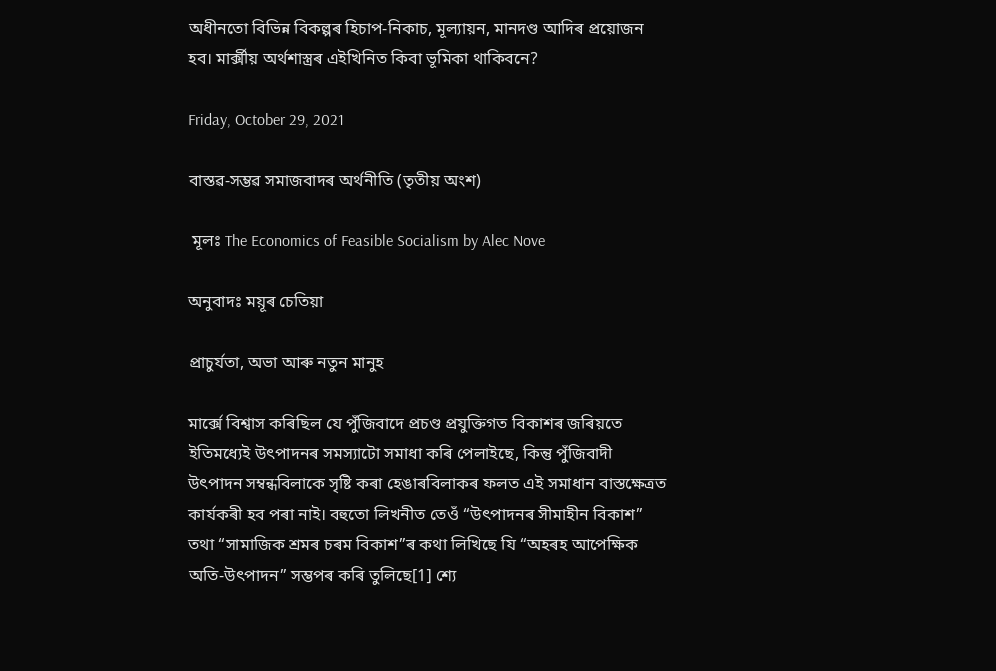অধীনতো বিভিন্ন বিকল্পৰ হিচাপ-নিকাচ, মূল্যায়ন, মানদণ্ড আদিৰ প্রয়োজন হব। মার্ক্সীয় অর্থশাস্ত্রৰ এইখিনিত কিবা ভূমিকা থাকিবনে?

Friday, October 29, 2021

বাস্তৱ-সম্ভৱ সমাজবাদৰ অর্থনীতি (তৃতীয় অংশ)

 মূলঃ The Economics of Feasible Socialism by Alec Nove

অনুবাদঃ ময়ূৰ চেতিয়া

প্রাচুর্যতা, অভা আৰু নতুন মানুহ

মার্ক্সে বিশ্বাস কৰিছিল যে পুঁজিবাদে প্রচণ্ড প্রযুক্তিগত বিকাশৰ জৰিয়তে ইতিমধ্যেই উৎপাদনৰ সমস্যাটো সমাধা কৰি পেলাইছে, কিন্তু পুঁজিবাদী উৎপাদন সম্বন্ধবিলাকে সৃষ্টি কৰা হেঙাৰবিলাকৰ ফলত এই সমাধান বাস্তক্ষেত্রত কার্যকৰী হব পৰা নাই। বহুতো লিখনীত তেওঁ “উৎপাদনৰ সীমাহীন বিকাশ” তথা “সামাজিক শ্রমৰ চৰম বিকাশ”ৰ কথা লিখিছে যি “অহৰহ আপেক্ষিক অতি-উৎপাদন” সম্ভপৰ কৰি তুলিছে[1] শ্যে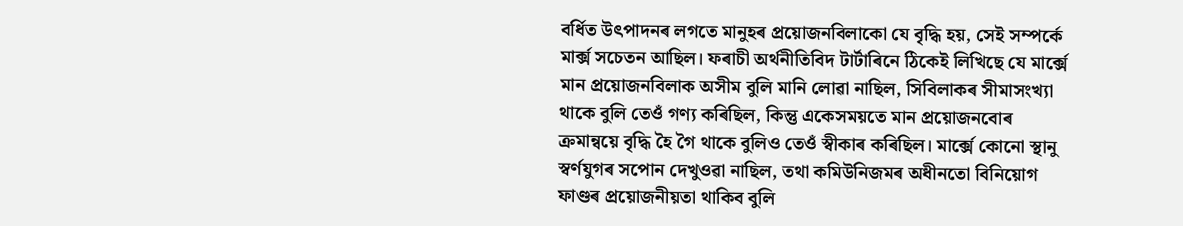বর্ধিত উৎপাদনৰ লগতে মানুহৰ প্রয়োজনবিলাকো যে বৃদ্ধি হয়, সেই সম্পর্কে মার্ক্স সচেতন আছিল। ফৰাচী অর্থনীতিবিদ টার্টাৰিনে ঠিকেই লিখিছে যে মার্ক্সে মান প্রয়োজনবিলাক অসীম বুলি মানি লোৱা নাছিল, সিবিলাকৰ সীমাসংখ্যা থাকে বুলি তেওঁ গণ্য কৰিছিল, কিন্তু একেসময়তে মান প্রয়োজনবোৰ ক্রমান্বয়ে বৃদ্ধি হৈ গৈ থাকে বুলিও তেওঁ স্বীকাৰ কৰিছিল। মার্ক্সে কোনো স্থানু স্বর্ণযুগৰ সপোন দেখুওৱা নাছিল, তথা কমিউনিজমৰ অধীনতো বিনিয়োগ ফাণ্ডৰ প্রয়োজনীয়তা থাকিব বুলি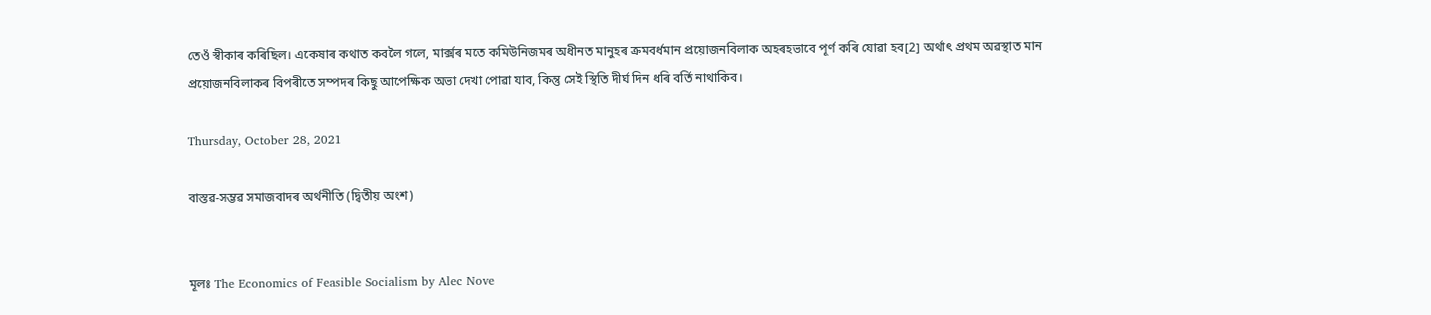তেওঁ স্বীকাৰ কৰিছিল। একেষাৰ কথাত কবলৈ গলে, মার্ক্সৰ মতে কমিউনিজমৰ অধীনত মানুহৰ ক্রমবর্ধমান প্রয়োজনবিলাক অহৰহভাবে পূর্ণ কৰি যোৱা হব[2] অর্থাৎ প্রথম অৱস্থাত মান প্রয়োজনবিলাকৰ বিপৰীতে সম্পদৰ কিছু আপেক্ষিক অভা দেখা পোৱা যাব, কিন্তু সেই স্থিতি দীর্ঘ দিন ধৰি বর্তি নাথাকিব।

Thursday, October 28, 2021

বাস্তৱ-সম্ভৱ সমাজবাদৰ অর্থনীতি (দ্বিতীয় অংশ)


মূলঃ The Economics of Feasible Socialism by Alec Nove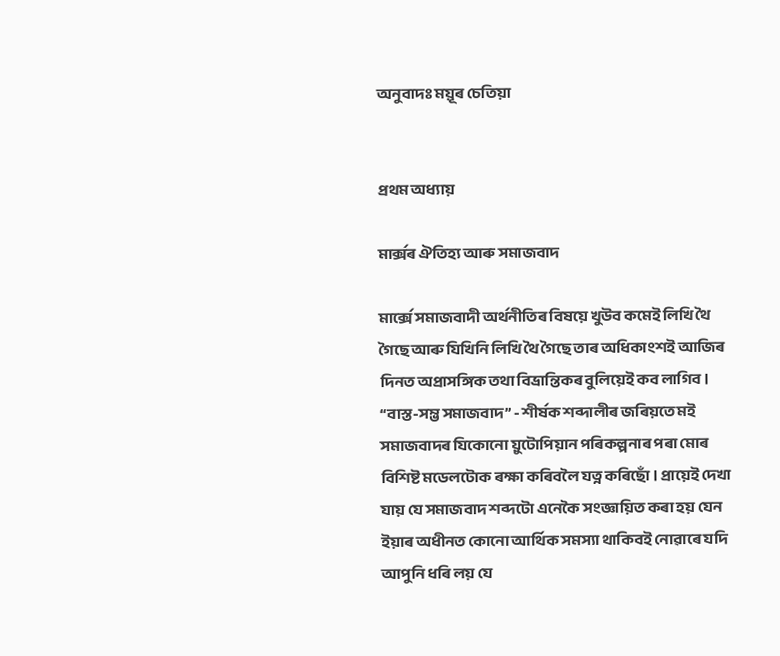অনুবাদঃ ময়ূৰ চেতিয়া


প্রথম অধ্যায়

মার্ক্সৰ ঐতিহ্য আৰু সমাজবাদ

মার্ক্সে সমাজবাদী অর্থনীতিৰ বিষয়ে খুউব কমেই লিখি থৈ গৈছে আৰু যিখিনি লিখি থৈ গৈছে তাৰ অধিকাংশই আজিৰ দিনত অপ্রাসঙ্গিক তথা বিভ্রান্তিকৰ বুলিয়েই কব লাগিব। “বাস্ত-সম্ভ সমাজবাদ” - শীর্ষক শব্দালীৰ জৰিয়তে মই সমাজবাদৰ যিকোনো য়ুটোপিয়ান পৰিকল্পনাৰ পৰা মোৰ বিশিষ্ট মডেলটোক ৰক্ষা কৰিবলৈ যত্ন কৰিছোঁ। প্রায়েই দেখা যায় যে সমাজবাদ শব্দটো এনেকৈ সংজ্ঞায়িত কৰা হয় যেন ইয়াৰ অধীনত কোনো আর্থিক সমস্যা থাকিবই নোৱাৰে যদি আপুনি ধৰি লয় যে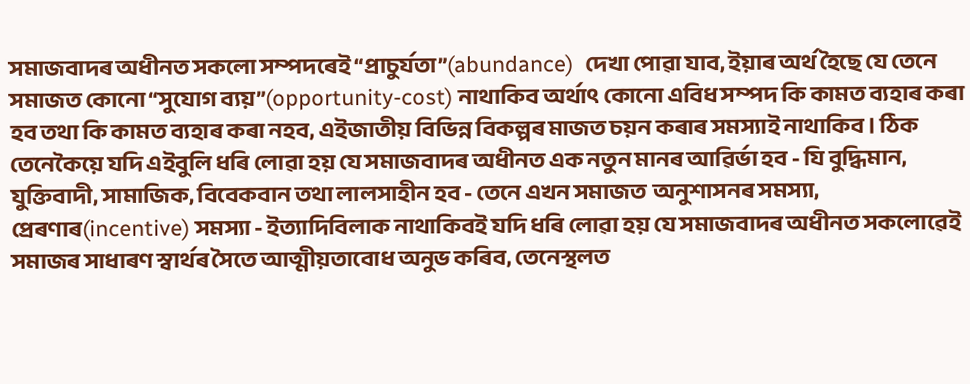সমাজবাদৰ অধীনত সকলো সম্পদৰেই “প্রাচুর্যতা”(abundance)  দেখা পোৱা যাব, ইয়াৰ অর্থ হৈছে যে তেনে সমাজত কোনো “সুযোগ ব্যয়”(opportunity-cost) নাথাকিব অর্থাৎ কোনো এবিধ সম্পদ কি কামত ব্যহাৰ কৰা হব তথা কি কামত ব্যহাৰ কৰা নহব, এইজাতীয় বিভিন্ন বিকল্পৰ মাজত চয়ন কৰাৰ সমস্যাই নাথাকিব। ঠিক  তেনেকৈয়ে যদি এইবুলি ধৰি লোৱা হয় যে সমাজবাদৰ অধীনত এক নতুন মানৰ আৱির্ভা হব - যি বুদ্ধিমান, যুক্তিবাদী, সামাজিক, বিবেকবান তথা লালসাহীন হব - তেনে এখন সমাজত  অনুশাসনৰ সমস্যা, প্রেৰণাৰ(incentive) সমস্যা - ইত্যাদিবিলাক নাথাকিবই যদি ধৰি লোৱা হয় যে সমাজবাদৰ অধীনত সকলোৱেই সমাজৰ সাধাৰণ স্বার্থৰ সৈতে আত্মীয়তাবোধ অনুভ কৰিব, তেনেস্থলত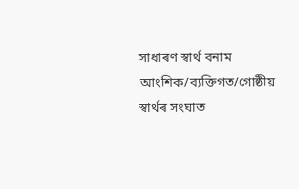সাধাৰণ স্বার্থ বনাম আংশিক/ব্যক্তিগত/গোষ্ঠীয় স্বার্থৰ সংঘাত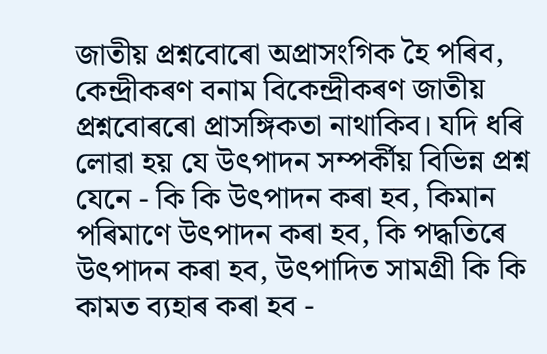জাতীয় প্রশ্নবোৰো অপ্রাসংগিক হৈ পৰিব, কেন্দ্রীকৰণ বনাম বিকেন্দ্রীকৰণ জাতীয় প্রশ্নবোৰৰো প্রাসঙ্গিকতা নাথাকিব। যদি ধৰি লোৱা হয় যে উৎপাদন সম্পর্কীয় বিভিন্ন প্রশ্ন যেনে - কি কি উৎপাদন কৰা হব, কিমান পৰিমাণে উৎপাদন কৰা হব, কি পদ্ধতিৰে উৎপাদন কৰা হব, উৎপাদিত সামগ্রী কি কি কামত ব্যহাৰ কৰা হব -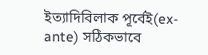ইত্যাদিবিলাক পূর্বেই(ex-ante) সঠিকভাবে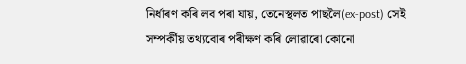নির্ধাৰণ কৰি লব পৰা যায়, তেনেস্থলত পাছলৈ(ex-post) সেই সম্পর্কীয় তথ্যবোৰ পৰীক্ষণ কৰি লোৱাৰো কোনো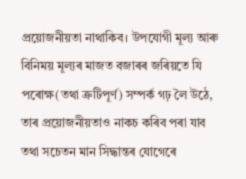প্রয়োজনীয়তা নাথাকিব। উপযোগী মূল্য আৰু বিনিময় মূল্যৰ মাজত বজাৰৰ জৰিয়তে যি পৰোক্ষ(তথা ত্রুটিপূর্ণ) সম্পর্ক গঢ় লৈ উঠে, তাৰ প্রয়োজনীয়তাও নাকচ কৰিব পৰা যাব তথা সচেতন মান সিদ্ধান্তৰ যোগেৰে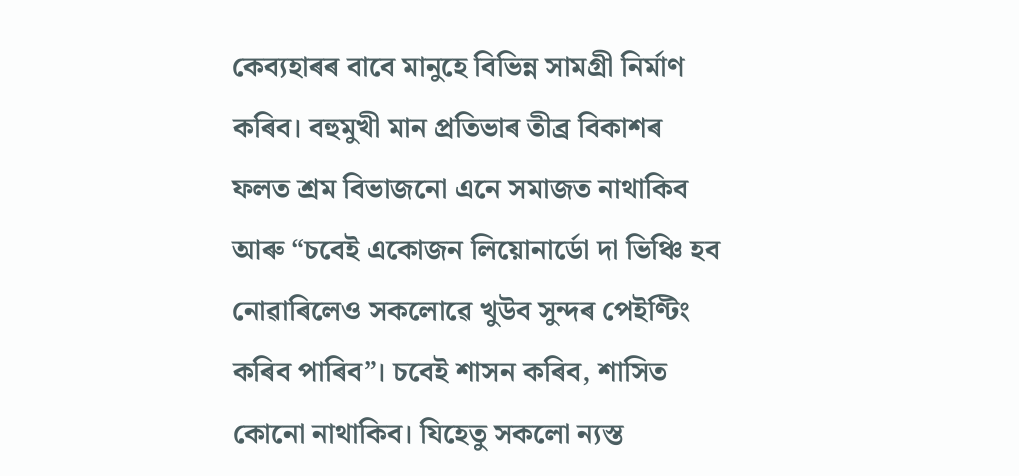কেব্যহাৰৰ বাবে মানুহে বিভিন্ন সামগ্রী নির্মাণ কৰিব। বহুমুখী মান প্রতিভাৰ তীব্র বিকাশৰ ফলত শ্রম বিভাজনো এনে সমাজত নাথাকিব আৰু “চবেই একোজন লিয়োনার্ডো দা ভিঞ্চি হব নোৱাৰিলেও সকলোৱে খুউব সুন্দৰ পেইণ্টিং কৰিব পাৰিব”। চবেই শাসন কৰিব, শাসিত কোনো নাথাকিব। যিহেতু সকলো ন্যস্ত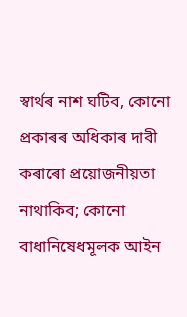স্বার্থৰ নাশ ঘটিব, কোনো প্রকাৰৰ অধিকাৰ দাবী কৰাৰো প্রয়োজনীয়তা নাথাকিব; কোনো বাধানিষেধমূলক আইন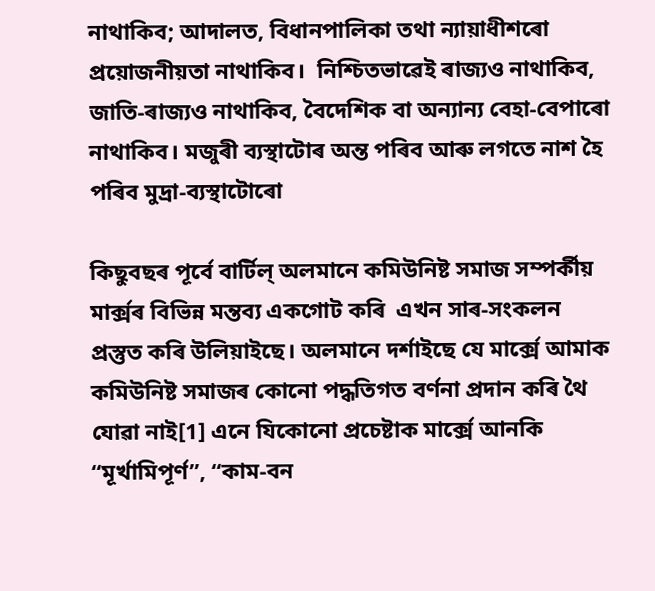নাথাকিব; আদালত, বিধানপালিকা তথা ন্যায়াধীশৰো প্রয়োজনীয়তা নাথাকিব।  নিশ্চিতভাৱেই ৰাজ্যও নাথাকিব, জাতি-ৰাজ্যও নাথাকিব, বৈদেশিক বা অন্যান্য বেহা-বেপাৰো নাথাকিব। মজুৰী ব্যস্থাটোৰ অন্ত পৰিব আৰু লগতে নাশ হৈ পৰিব মুদ্রা-ব্যস্থাটোৰো

কিছুবছৰ পূর্বে বার্টিল্ অলমানে কমিউনিষ্ট সমাজ সম্পর্কীয় মার্ক্সৰ বিভিন্ন মন্তব্য একগোট কৰি  এখন সাৰ-সংকলন প্রস্তুত কৰি উলিয়াইছে। অলমানে দর্শাইছে যে মার্ক্সে আমাক কমিউনিষ্ট সমাজৰ কোনো পদ্ধতিগত বর্ণনা প্রদান কৰি থৈ যোৱা নাই[1] এনে যিকোনো প্রচেষ্টাক মার্ক্সে আনকি “মূর্খামিপূর্ণ”, “কাম-বন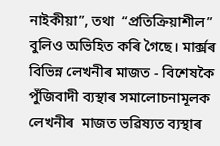নাইকীয়া”, তথা  “প্রতিক্রিয়াশীল” বুলিও অভিহিত কৰি গৈছে। মার্ক্সৰ বিভিন্ন লেখনীৰ মাজত - বিশেষকৈ পুঁজিবাদী ব্যস্থাৰ সমালোচনামূলক লেখনীৰ  মাজত ভৱিষ্যত ব্যস্থাৰ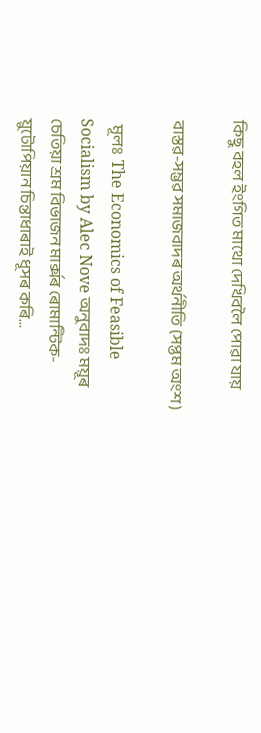কিছু বহল ইংগিত মাথো দেখিবলৈ পোৱা যায়

বাস্তৱ-সম্ভৱ সমাজবাদৰ অর্থনীতি (সপ্তম অংশ)

  মূলঃ  The Economics of Feasible Socialism by Alec Nove অনুবাদঃ ময়ূৰ চেতিয়া শ্রম বিভাজন মার্ক্সৰ ৰোমান্টিক-য়ুটোপিয়ান চিন্তাধাৰাই ধূসৰ কৰি...